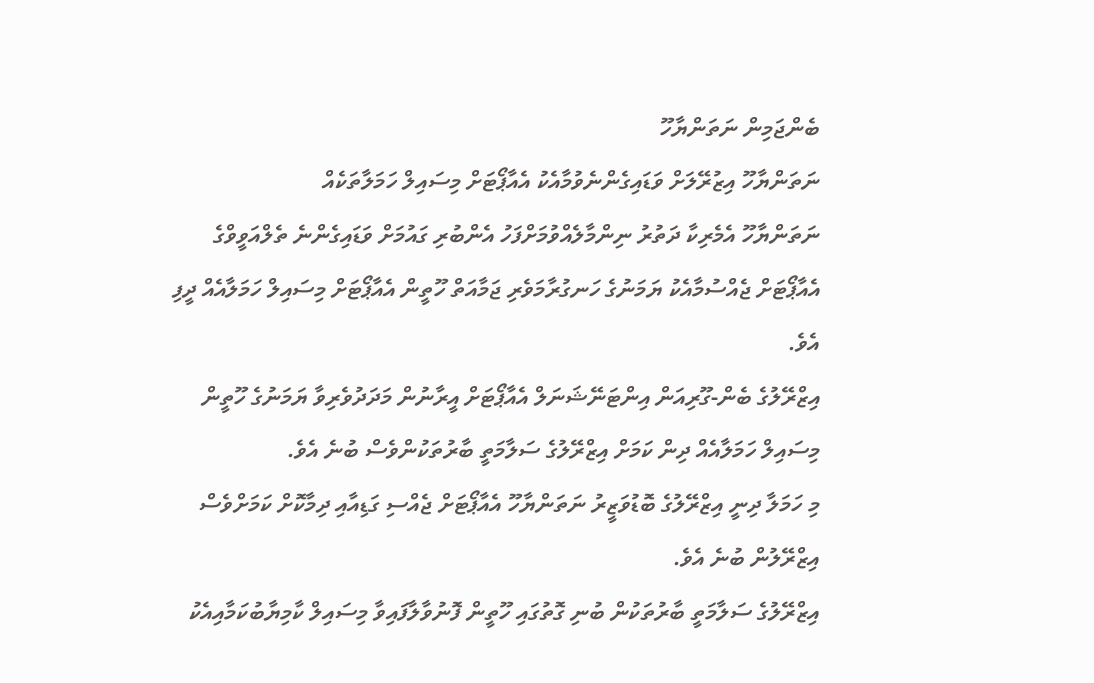ބެންޖަމިން ނަތަންޔާހޫ
ނަތަންޔާހޫ އިޒުރޭލަށް ވަޑައިގެންނެވުމާއެކު އެއާޕޯޓަށް މިސައިލް ހަމަލާތަކެއް
ނަތަންޔާހޫ އެމެރިކާ ދަތުރު ނިންމާލެއްވުމަށްފަހު އެންބުރި ގައުމަށް ވަޑައިގެންނެ ތެލްއަވީވްގެ އެއާޕޯޓަށް ޖެއްސުމާއެކު ޔަމަނުގެ ހަނގުރާމަވެރި ޖަމާއަތް ހޫތީން އެއާޕޯޓަށް މިސައިލް ހަމަލާއެއް ދީފި އެވެ.
އިޒްރޭލުގެ ބެން-ގޫރިއަން އިންޓަނޭޝަނަލް އެއާޕޯޓަށް އީރާނުން މަދަދުވެރިވާ ޔަމަނުގެ ހޫތީން މިސައިލް ހަމަލާއެއް ދިން ކަމަށް އިޒްރޭލުގެ ސަލާމަތީ ބާރުތަކުންވެސް ބުނެ އެވެ.
މި ހަމަލާ ދިނީ އިޒްރޭލުގެ ބޮޑުވަޒީރު ނަތަންޔާހޫ އެއާޕޯޓަށް ޖެއްސި ގަޑިއާއި ދިމާކޮށް ކަމަށްވެސް އިޒްރޭލުން ބުނެ އެވެ.
އިޒްރޭލުގެ ސަލާމަތީ ބާރުތަކުން ބުނި ގޮތުގައި ހޫތީން ފޮނުވާލާފައިވާ މިސައިލް ކާމިޔާބުކަމާއިއެކު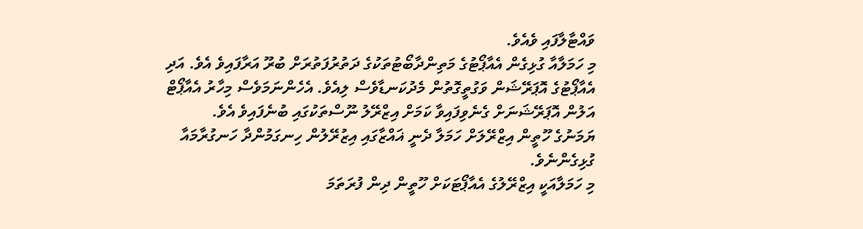ވައްޓާލާފައި ވެއެވެ.
މި ހަމަލާއާ ގުޅިގެން އެއާޕޯޓުގެ މަތިންދާބޯޓުތަކުގެ ދަތުރުފަތުރަށް ބުރޫ އަރާފައިވެ އެވެ. އަދި އެއާޕޯޓުގެ އޮޕަރޭޝަން ވަގުތީގޮތުން މެދުކަނޑާވެސް ލިއެވެ. އެހެންނަމަވެސް މިހާރު އެއާޕޯޓް އަލުން އޮޕަރޭޝަނަށް ގެނެވިފައިވާ ކަމަށް އިޒްރޭލު ނޫސްތަކުގައި ބުނެފައިވެ އެވެ.
ޔަމަނުގެ ހޫތީން އިޒްރޭލަށް ހަމަލާ ދެނީ ޣައްޒާގައި އިޒުރޭލުން ހިނގަމުންދާ ހަނގުރާމައާ ގުޅިގެންނެވެ.
މި ހަމަލާއަކީ އިޒްރޭލުގެ އެއާޕޯޓަކަށް ހޫތީން ދިން ފުރަތަމަ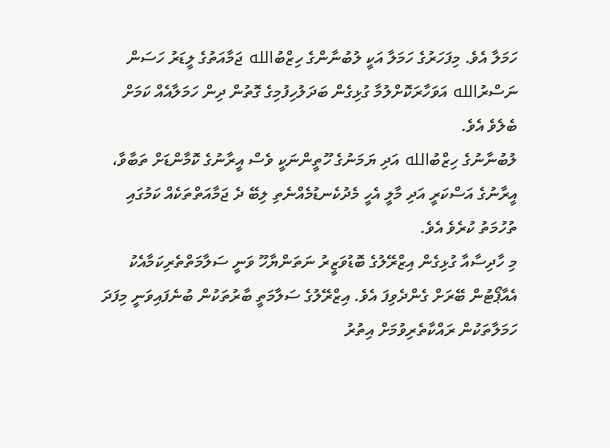ހަމަލާ އެވެ. މިފަހަރުގެ ހަމަލާ އަކީ ލުބުނާންގެ ހިޒްބުالله ޖަމާއަތުގެ ލީޑަރު ހަސަން ނަސްރުالله އަވަހާރަކޮށްލުމާ ގުޅިގެން ބަދަލުހިފުމިގެ ގޮތުން ދިން ހަމަލާއެއް ކަމަށް ބެލެވެ އެވެ.
ލުބުނާނުގެ ހިޒްބުالله އަދި ޔަމަނުގެ ހޫތީންނަކީ ވެސް އީރާނުގެ ކޮމާންޑަށް ތަބާވާ، އީރާނުގެ އަސްކަރީ އަދި މާލީ އެހީ މެދުކެނޑުމެއްނެތި ލިބޭ ދެ ޖަމާއަތްތަކެއް ކަމުގައި ތުހުމަތު ކުރެވެ އެވެ.
މި ހާދިސާއާ ގުޅިގެން އިޒްރޭލުގެ ބޮޑުވަޒީރު ނަތަންޔާހޫ ވަނީ ސަލާމަތްތެރިކަމާއެކު އެއާޕޯޓުން ބޭރަށް ގެންދެވިފަ އެވެ. އިޒްރޭލުގެ ސަލާމަތީ ބާރުތަކުން ބުނެފައިވަނީ މިފަދަ ހަމަލާތަކުން ރައްކާތެރިވުމަށް އިތުރު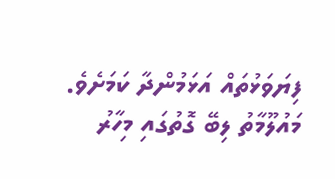ފިޔަވަޅުތައް އަޅަމުންދާ ކަމަށެވެ.
މައުލޫމާތު ލިބޭ ގޮތުގައި މިހާރު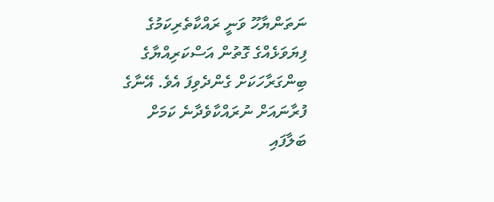ނަތަންޔާހޫ ވަނީ ރައްކާތެރިކަމުގެ ފިޔަވަޅެއްގެ ގޮތުން އަސްކަރިއްޔާގެ ބިންގަރާހަކަށް ގެންދެވިފަ އެވެ. އޭނާގެ ފުރާނައަށް ނުރައްކާވެދާނެ ކަމަށް ބަލާފައި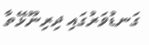ގަނޑުވަރުގައި ދިރިނޫޅޭތާ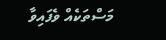މަސްތަކެއް ވެފައިވާ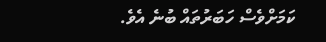ކަމަށްވެސް ހަބަރުތައް ބުނެ އެވެ.